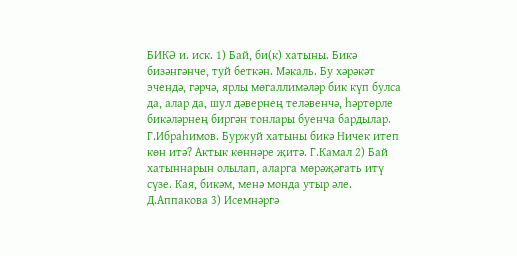БИКӘ и. иск. 1) Бай, би(к) хатыны. Бикә бизәнгәнче, туй беткән. Мәкаль. Бу хәрәкәт эчендә, гәрчә, ярлы мөгаллимәләр бик күп булса да, алар да, шул дәвернең теләвенчә, һәртөрле бикәләрнең биргән тонлары буенча бардылар. Г.Ибраһимов. Буржуй хатыны бикә Ничек итеп көн итә? Актык көннәре җитә. Г.Камал 2) Бай хатыннарын олылап, аларга мөрәҗәгать итү сүзе. Кая, бикәм, менә монда утыр әле. Д.Аппакова 3) Исемнәргә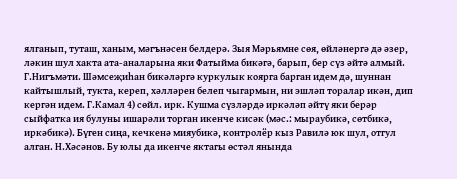ялганып, туташ, ханым, мәгънәсен белдерә. Зыя Мәрьямне сөя, өйләнергә дә әзер, ләкин шул хакта ата-аналарына яки Фатыйма бикәгә, барып, бер сүз әйтә алмый. Г.Нигъмәти. Шәмсеҗиһан бикәләргә куркулык коярга барган идем дә, шуннан кайтышлый, тукта, кереп, хәлләрен белеп чыгармын, ни эшләп торалар икән, дип кергән идем. Г.Камал 4) сөйл. ирк. Кушма сүзләрдә иркәләп әйтү яки берәр сыйфатка ия булуны ишарәли торган икенче кисәк (мәс.: мыраубикә, сөтбикә, иркәбикә). Бүген сиңа, кечкенә мияубикә, контролёр кыз Равилә юк шул, отгул алган. Н.Хәсәнов. Бу юлы да икенче яктагы өстәл янында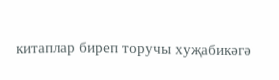китаплар биреп торучы хуҗабикәгә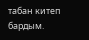табан китеп бардым.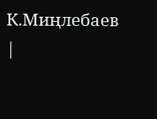К.Миңлебаев |